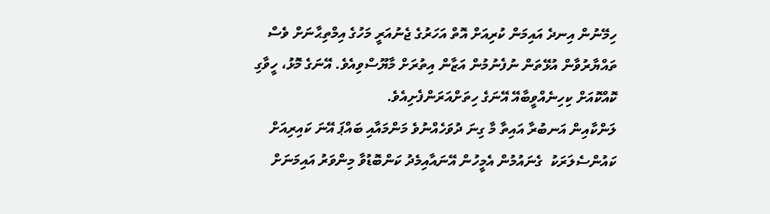ހިމޭނުން އިނދެ އައިމަން ކުރިއަށް އޮތް އަހަރުގެ ޖެނުއަރީ މަހުގެ އިމްތިޙާނަށް ވެސް ތައްޔާރުވާން އުޅޭތަން ނުފެނުމުން އަޒާން އިތުރަށް މާޔޫސްވިއެވެ. އޭނަގެ މޮޅު، ހީވާގި ކޮއްކޮއަށް ކިހިނެއްވީބާއޭ އޭނަގެ ހިތަށްއަރަންފެށިއެވެ.
ލަންކާއިން އަނބުރާ އައިތާ މާ ގިނަ ދުވަހެއްނުވެ މަންމައާއި ބައްޕަ އޭނަ ކައިރިއަށް ކައުންސެލަރަކު  ގެނައުމުން އެމީހުން އޭނައާއިމެދު ކަންބޮޑުވާ މިންވަރު އައިމަނަށް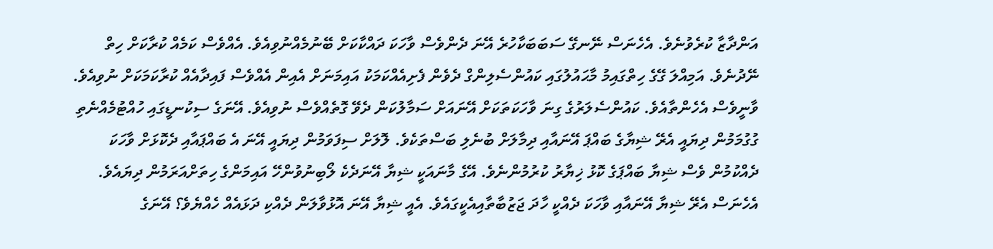އަންދާޒާ ކުރެވުނެވެ. އެހެނަސް ނޭނގޭ ސަބަބަކާހުރެ އޭނަ ދެންވެސް ވާހަކަ ދައްކާކަށް ބޭނުމެއްނުވިއެވެ. އެއްވެސް ކަމެއް ކުރާކަށް ހިތް ނޭދުނެވެ. އަމިއްލަ ގޭގެ ހިތްގައިމު މާޙައުލުގައި ކައުންސެލިންގް ދެވެން ފެށިއެއްކަމަކު އައިމަނަށް އެއިން އެއްވެސް ފައިދާއެއް ކުރާކަމަކަށް ނުވިއެވެ. ވާނީވެސް އެހެންތާއެވެ. ކައުންސެލަރުގެ ގިނަ ވާހަކަތަކަށް އޭނައަށް ސަމާލުކަން ދެވޭ ގޮތެއްވެސް ނުވިއެވެ. އޭނަގެ ސިކުނޑީގައި ހުއްޓުމެއްނެތި ގުގުމަމުން ދިޔައީ އެރޭ ޝިޔާގެ ބައްޕަ އޭނައާއި ދިމާލަށް ބުނެލި ބަސްތަކެވެ. ލޮލަށް ސިފަވަމުން ދިޔައީ އޭނަ އެ ބައްޕައާއި ދެކޮޅަށް ވާހަކަ ދެއްކުމުން ވެސް ޝިޔާ ބައްޕަގެ ކޮޅު ޚިޔާރު ކުރުމުންނެވެ. އޭގެ މާނައަކީ ޝިޔާ އޭނަދެކެ ލޯބިނުވުންހޭ އައިމަންގެ ހިތަށްއަރަމުން ދިޔައެވެ. އެހެނަސް އެރޭ ޝިޔާ އޭނައާއި ވާހަކަ ދެއްކީ ހާދަ ޖަޒުބާތާއިއެކީގައެވެ. އެއީ ޝިޔާ އޭނަ އޮޅުވާލަން ދެއްކި ދަޅައެއް ހެއްޔެވެ؟ އޭނަގެ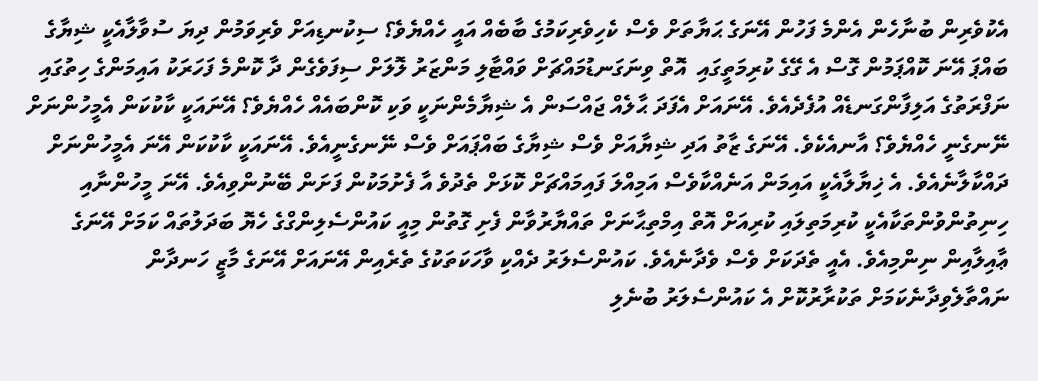އެކުވެރިން ބުނާހެން އެންމެ ފަހުން އޭނަގެ ޙަޔާތަށް ވެސް ކެހިވެރިކަމުގެ ބާބެއް އައީ ހެއްޔެވެ؟ ސިކުނޑިއަށް ވެރިވަމުން ދިޔަ ސުވާލާއެކީ ޝިޔާގެ ބައްޕަ އޭނަ ކޮއްޕަމުން ގޮސް އެ ގޭގެ ކުރިމަތީގައި  އޮތް ވިނަގަނޑުމައްޗަށް ވައްޓާލި މަންޒަރު ލޮލަށް ސިފަވެގެން ދާ ކޮންމެ ފަހަރަކު އައިމަންގެ ހިތުގައި ނަފްރަތުގެ އަލިފާންގަނޑެއް އުފެދެއެވެ. އޭނައަށް އެފަދަ ޙާލެއް ޖައްސަން އެ ޝިޔާމެންނަކީ ވަކި ކޮންބައެއް ހެއްޔެވެ؟ އޭނައަކީ ކާކުކަން އެމީހުންނަށް ނޭނގެނީ ހެއްޔެވެ؟ އާނއެކެވެ. އޭނަގެ ޒާތު އަދި ޝިޔާއަށް ވެސް ޝިޔާގެ ބައްޕައަށް ވެސް ނޭނގެނީއެވެ. އޭނައަކީ ކާކުކަން އޭނަ އެމީހުންނަށް ދައްކާލާނެއެވެ. އެ ޚިޔާލާއެކީ އައިމަން އަނެއްކާވެސް އަމިއްލަ ފައިމައްޗަށް ކޮޅަށް ތެދުވެ އާ ފެށުމަކުން ފަށަން ބޭނުންވިއެވެ. އޭނަ މީހުންނާއި ހިނިތުންވުންތަކާއެކީ ކުރިމަތިލައި ކުރިއަށް އޮތް އިމްތިޙާނަށް ތައްޔާރުވާން ފެށި ގޮތުން މިއީ ކައުންސެލިންގްގެ ހެޔޮ ބަދަލުތައް ކަމަށް އޭނަގެ ޢާއިލާއިން ނިންމިއެވެ. އެއީ ތެދަކަށް ވެސް ވެދާނެއެވެ. ކައުންސެލަރު ދެއްކި ވާހަކަތަކުގެ ތެރެއިން އޭނައަށް އޭނަގެ މާޒީ ހަނދާން ނައްތާލެވިދާނެކަމަށް ތަކުރާރުކޮށް އެ ކައުންސެލަރު ބުނެލި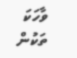ވާހަކަ ތަކުން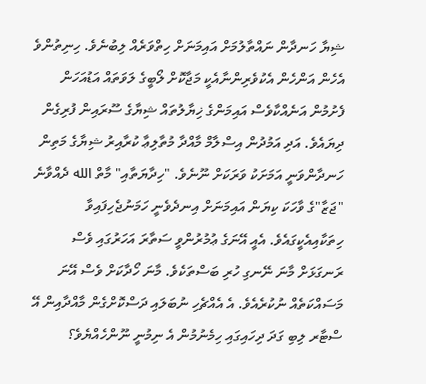ޝިޔާ ހަނދާން ނައްތާލުމަށް އައިމަނަށް ހިތްވަރެއް ލިބުނެވެ. ހިނިތުންވެ އެހެން އަންހެން އެކުވެރިންނާއެކީ މަޖާކޮށް ލޯބީގެ ލަވަތައް އަޑުއަހަން ފެށުމުން އަނެއްކާވެސް އައިމަންގެ ޚިޔާލުތައް ޝިޔާގެ ސޫރައިން ފުރިގެން ދިޔައެވެ. އަދި އަމުދުން އިސްލާމް މާއްދާ މުތާލިޢާ ކުރާއިރު ޝިޔާގެ މަތިން ހަނދާންވަނީ އަމަށަކު ވަރަކަށް ނޫނެވެ. "ހިދާޔަތާއި" މާތް الله ދެއްވާނެ "ޖަޒާ"ގެ ވާހަކަ ކިޔަން އައިމަނަށް އިނދެވެނީ ހަމަނުޖެހިފައިވާ ހިތަކާއިއެކީގައެވެ. އެއީ އޭނަގެ ޢުމުރުންވީ ސަތާރަ އަހަރުގައި ވެސް ރަނގަޅަށް މާނަ ނޭނގި ހުރި ބަސްތަކެވެ. މާނަ ހޯދާކަށް ވެސް އޭނަ މަސައްކަތެއް ނުކުރެއެވެ. އެ އެއްޗެހި ނުބަލައި ދަސްކޮށްގެން މާއްދާއިން އޭ ސްޓާރ ލިބި ގަދަ ދިހައިގައި ހިމެނުމުން އެ ނިމުނީ ނޫންހެއްޔެވެ؟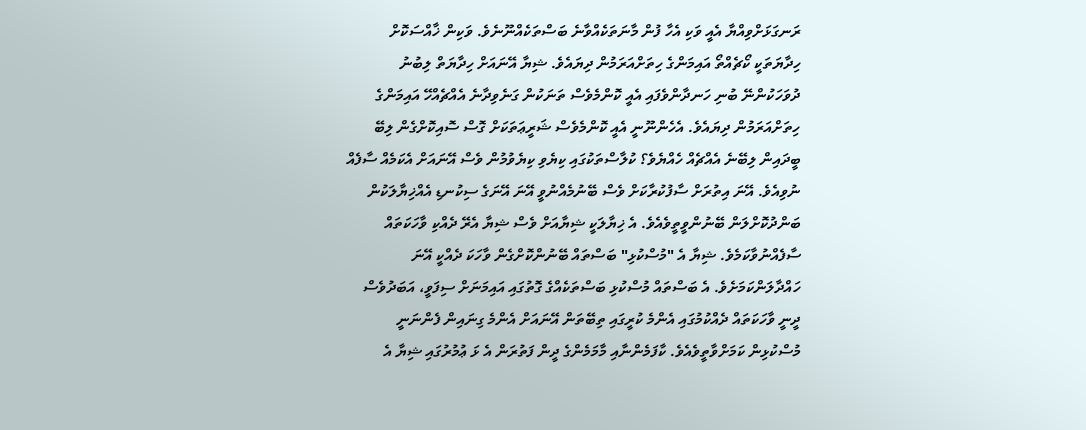ރަނގަޅަށްވިއްޔާ އެއީ ވަކި އެހާ ފުން މާނަތަކެއްވާނެ ބަސްތަކެއްނޫނެވެ. ވަކިން ޚާއްސަކޮށް ހިދާޔަތަކީ ކޯޗެއްތޯ އައިމަންގެ ހިތަށްއަރަމުން ދިޔައެވެ. ޝިޔާ އޭނައަށް ހިދާޔަތް ލިބުނު ދުވަހަކުންނޭ ބުނި ހަނދާންވެފައި އެއީ ކޮންމެވެސް ތަނަކުން ގަނެވިދާނެ އެއްޗެއްހޭ އައިމަންގެ ހިތަށްއަރަމުން ދިޔައެވެ. އެހެންނޫނީ އެއީ ކޮންމެވެސް ޝަރީޢަތަކަށް ގޮސް ސޮއިކޮށްގެން ލިބޭ ބީދައިން ލިބޭނެ އެއްޗެއް ހެއްޔެވެ؟ ކުލާސްތަކުގައި ކިޔެވި ކިޔެވުމުން ވެސް އޭނައަށް އެކަމެއް ސާފެއް ނުވިއެވެ. އޭނަ އިތުރަށް ސާފުކުރާކަށް ވެސް ބޭނުމެއްނުވީ އޭނަ އޭނަގެ ސިކުނޑި އެއްޚިޔާލަކުން ބަންދުކޮށްލަން ބޭނުންވީތީވެއެވެ. އެ ޚިޔާލަކީ ޝިޔާއަށް ވެސް ޝިޔާ އެރޭ ދެއްކި ވާހަކަތައް ސާފެއްނުވާކަމެވެ. ޝިޔާ އެ "މުސްކުޅި" ބަސްތައް ބޭނުންކޮށްގެން ވާހަކަ ދެއްކީ އޭނަ ހައްދާލަންކަމަށެވެ. އެ ބަސްތައް މުސްކުޅި ބަސްތަކެއްގެ ގޮތުގައި އައިމަނަށް ސިފަވީ، އަބަދުވެސް ދީނީ ވާހަކަތައް ދެއްކުމުގައި އެންމެ ކުރީގައި ތިބޭތަން އޭނައަށް އެންމެ ގިނައިން ފެންނަނީ މުސްކުޅިން ކަމަށްވާތީވެއެވެ. ކާފަމެންނާއި މާމަމެންގެ ދީން ފަތުރަން އެ ޅަ ޢުމުރުގައި ޝިޔާ އެ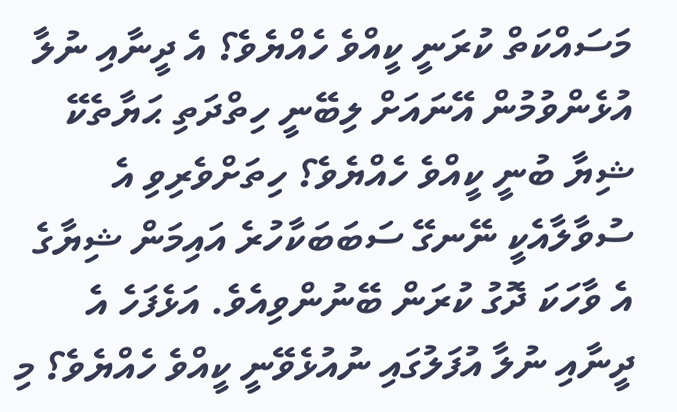މަސައްކަތް ކުރަނީ ކީއްވެ ހެއްޔެވެ؟ އެ ދީނާއި ނުލާ އުޅެންވުމުން އޭނައަށް ލިބޭނީ ހިތްދަތި ޙަޔާތެކޭ ޝިޔާ ބުނީ ކީއްވެ ހެއްޔެވެ؟ ހިތަށްވެރިވި އެ ސުވާލާއެކީ ނޭނގޭ ސަބަބަކާހުރެ އައިމަން ޝިޔާގެ އެ ވާހަކަ ދޮގު ކުރަން ބޭނުންވިއެވެ. އަޅެފަހެ އެ ދީނާއި ނުލާ އުފަލުގައި ނުއުޅެވޭނީ ކީއްވެ ހެއްޔެވެ؟ މި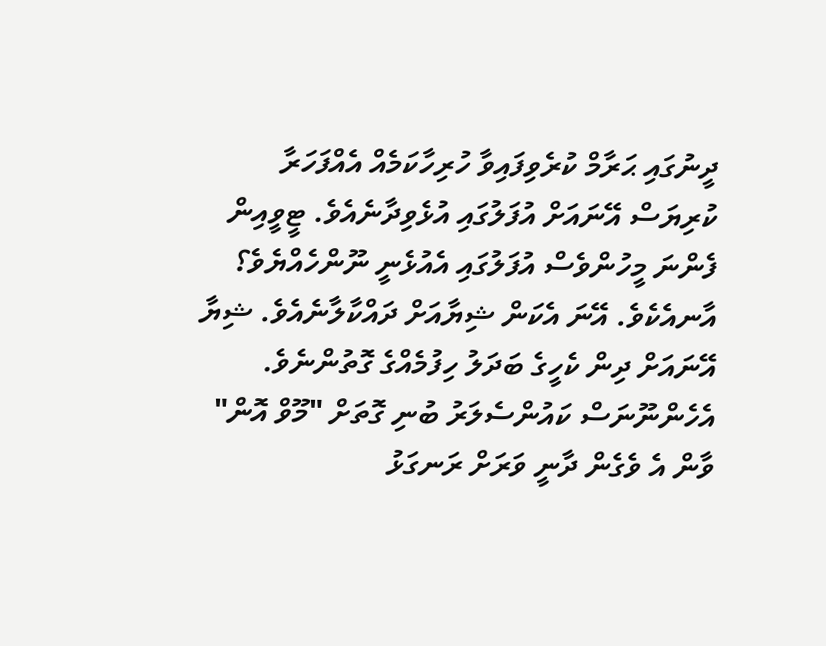ދީނުގައި ޙަރާމް ކުރެވިފައިވާ ހުރިހާކަމެއް އެއްފަހަރާ ކުރިޔަސް އޭނައަށް އުފަލުގައި އުޅެވިދާނެއެވެ. ޓީވީއިން ފެންނަ މީހުންވެސް އުފަލުގައި އެއުޅެނީ ނޫންހެއްޔެވެ؟ އާނއެކެވެ. އޭނަ އެކަން ޝިޔާއަށް ދައްކާލާނެއެވެ. ޝިޔާ އޭނައަށް ދިން ކެހީގެ ބަދަލު ހިފުމެއްގެ ގޮތުންނެވެ. އެހެންނޫނަސް ކައުންސެލަރު ބުނި ގޮތަށް "މޫވް އޮން" ވާން އެ ވެގެން ދާނީ ވަރަށް ރަނގަޅު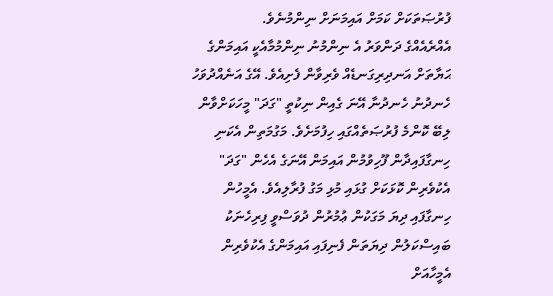ފުރުޞަތަކަށް ކަމަށް އައިމަނަށް ނިންމުނެވެ.
އެއްރެއެއްގެ ދަންވަރު އެ ނިންމުނު ނިންމުމާއެކީ އައިމަންގެ ޙަޔާތަށް އަނދިރިގަނޑެއް ވެރިވާން ފެށިއެވެ. އޭގެ އަނެއްދުވަހު ހެނދުނު ހެނދުނާ އޭނަ ގެއިން ނިކުތީ "ގަދަ" މީހަކަށްވާން ލިބޭ ކޮންމެ ފުރުޞަތެއްގައި ހިފުމަށެވެ. މަގުމަތިން އެކަނި ހިނގާފައިދާން ފޫހިވުމުން އައިމަން އޭނަގެ އެހެން "ގަދަ" އެކުވެރިން ކޮޅަކަށް ގުޅައި މުޅި މަގު ފުރާލިއެވެ. އެމީހުން ހިނގާފައި ދިޔަ މަގަކުން ޢުމުރުން ދުވަސްވީ ފިރިހެނަކު ބައިސްކަލުން ދިޔަތަން ފެނިފައި އައިމަންގެ އެކުވެރިން އެމީހާއަށް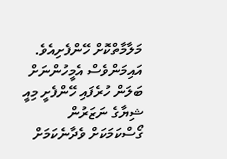މަލާމާތްކޮށް ހޭންފެށިއެވެ. އައިމަންވެސް އެމީހުންނަށް ބަލަން ހުރެފައި ހޭންފެށީ މިއީ ޝިޔާގެ ނަޒަރުން ގޯސްކަމަކަށް ވެދާނެކަމަށް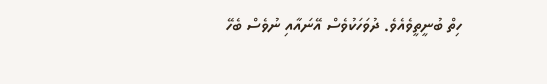ހިތް ބުނީތީވެއެވެ. ދުވަހަކުވެސް އޭނައާއި ނުވެސް ބެހޭ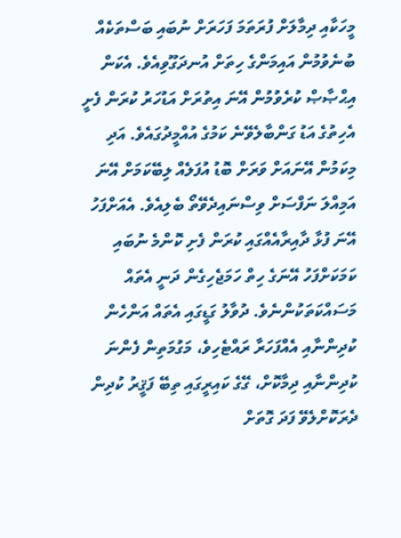މީހަކާއި ދިމާލަށް ފުރަތަމަ ފަހަރަށް ނުބައި ބަސްތަކެއް ބުނެވުމުން އައިމަންގެ ހިތަށް އުނދަގޫވިއެވެ. އެކަން އިޙްޞާޞް ކުރެވުމުން އޭނަ އިތުރަށް އަޑުހަރު ކުރަން ފެށީ އެހިތުގެ އަޑު ގަންބާލެވޭނެ ކަމުގެ އުއްމީދުގައެވެ. އަދި މިކަމުން އޭނައަށް ވަރަށް ބޮޑު އުފަލެއް ލިބޭކަމަށް އޭނަ އަމިއްލަ ނަފްސަށް ވިސްނައިދެވޭތޯ ބެލިއެވެ. އެއަށްފަހު އޭނަ ފުޅާ ދާއިރާއެއްގައި ކުރަން ފެށި ކޮންމެ ނުބައި ކަމަކަށްފަހު އޭނަގެ ހިތް ހަމަޖެހިގެން ދަނީ އެތައް މަސައްކަތަކުންނެވެ. ދުވާލު ގަޑީގައި އެތައް އަންހެން ކުދިންނާއި އެއްފަހަރާ ރައްޓެހިވެ، މަގުމަތިން ފެންނަ ކުދިންނާއި ދިމާކޮށް، ގޭގެ ކައިރީގައި ތިބޭ ފަޤީރު ކުދިން ދެރަކޮށްލެވޭ ފަދަ ގޮތަށް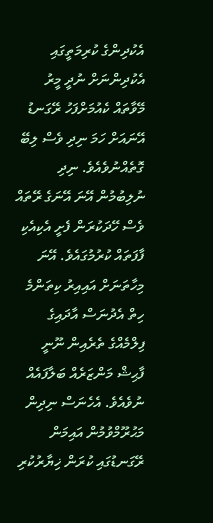އެކުދިންގެ ކުރިމަތީގައި އެކުދިންނަށް ނުދީ މީރު މޭވާތައް ކެއުމަށްފަހު ރޭގަނޑު އޭނައަށް ހަމަ ނިދި ވެސް ލިބޭ ގޮތެއްނުވެއެވެ. ނިދި ނުލިބުމުން އޭނަ އޭނަގެ ރޭތައް ވެސް ހޭދަކުރަން ފެށީ އެކިއެކި ފާފަތައް ކުރުމުގައެވެ. އޭނަ މިހާތަނަށް އައިއިރު ކިތަންމެ ހިތް އެދުނަސް އާދައިގެ ފިލްމެއްގެ ތެރެއިން ނޫނީ ފާޙިޝް މަންޒަރެއް ބަލާފައެއް ނުވެއެވެ. އެހެނަސް ނިދިން މަޙުރޫމްވުމުން އައިމަން ރޭގަނޑުގައި ކުރަން ޚިޔާރުކުރި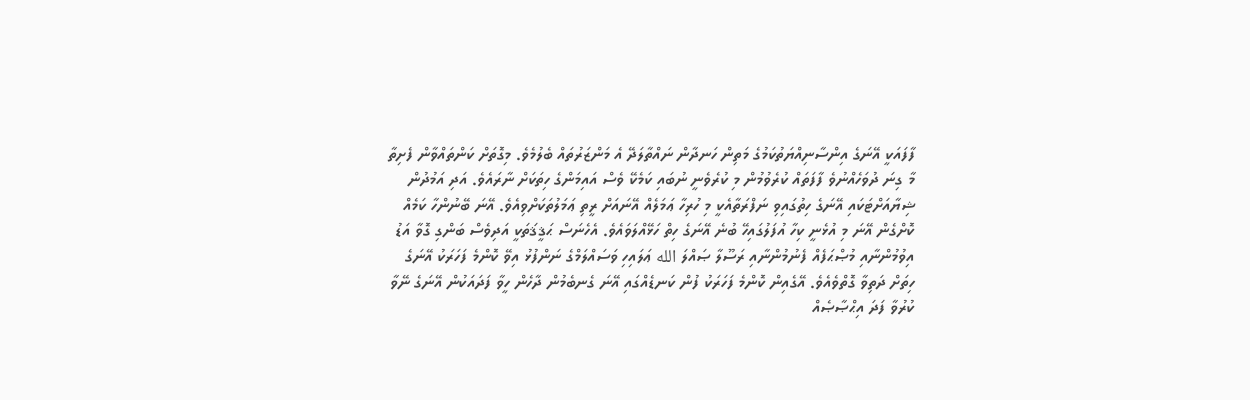ފާފައަކީ އޭނަގެ އިންސާނިއްޔަތުކަމުގެ މަތިން ހަނދާން ނައްތާލަދޭ އެ މަންޒަރުތައް ބެލުމެވެ. މިގޮތަށް ކަންތައްވާން ފެށިތާ މާ ގިނަ ދުވަހެއްނުވެ ފާފަތައް ކުރެވުމުން މި ކުރެވެނީ ނުބައި ކަމެކޭ ވެސް އައިމަންގެ ހިތަކަށް ނާރައެވެ. އަދި އަމުދުން ޝިޔާއަށްޓަކައި އޭނަގެ ހިތުގައިވި ނަފްރަތާއެކީ މި ހުރިހާ ޢަމަލެއް އޭނައަށް ރީތި ޢަމަލުތަކަށްވިއެވެ. އޭނަ ބޭނުންހާ ކަމެއް ކޮށްގެން އޭނަ މި އުޅެނީ ކިހާ އުފަލުގައިހޭ ބުނެ އޭނަގެ ހިތް ހަޅޭއްލަވައެވެ. އެހެނަސް ޙަޤީޤަތަކީ އަދިވެސް ބަންގި ގޮވާ އަޑު އިވުމުންނާއި މުޞްޙަފެއް ފެނުމުންނާއި ރަސޫލާ ޞައްލަ الله ޢަލައިހި ވަސައްލަމްގެ ނަންފުޅު އިވޭ ކޮންމެ ފަހަރަކު އޭނަގެ ހިތަށް ދަތިވާ ގޮތްވެއެވެ. އޭގެއިން ކޮންމެ ފަހަރަކު ފުން ކަނޑެއްގައި އޭނަ ގެނބެމުން ދާހެން ހީވާ ފަދައަކުން އޭނަގެ ނޭވާ ކުރުވާ ފަދަ އިޙްޞާޞެއް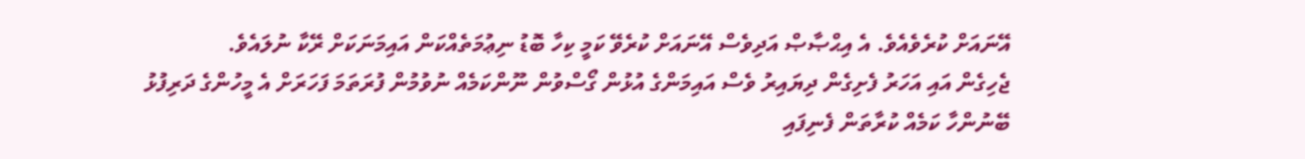އޭނައަށް ކުރެވެއެވެ. އެ އިޙްޞާޞް އަދިވެސް އޭނައަށް ކުރެވޭ ކަމީ ކިހާ ބޮޑު ނިޢުމަތެއްކަން އައިމަނަކަށް ރޭކާ ނުލައެވެ.
ޖެހިގެން އައި އަހަރު ފެށިގެން ދިޔައިރު ވެސް އައިމަންގެ އުޅުން ގޯސްވުން ނޫންކަމެއް ނުވުމުން ފުރަތަމަ ފަހަރަށް އެ މީހުންގެ ދަރިފުޅު ބޭނުންހާ ކަމެއް ކުރާތަން ފެނިފައި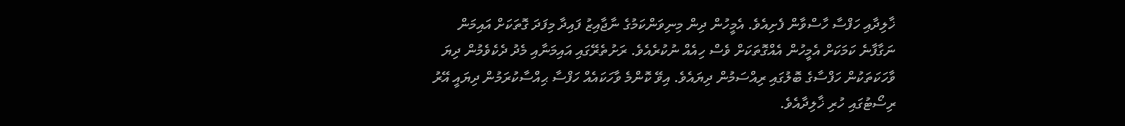ޚާލިދާއި ހަފްސާ ހާސްވާން ފެށިއެވެ. އެމީހުން ދިން މިނިވަންކަމުގެ ނާޖާއިޒު ފައިދާ މިފަދަ ގޮތަކަށް އައިމަން ނަގާފާނެ ކަމަކަށް އެމީހުން އެއްގޮތަކަށް ވެސް ހިއެއް ނުކުރެއެވެ. ރަށުތެރޭގައި އައިމަނާއި މެދު ދެކެވެމުން ދިޔަ ވާހަކަތަކުން ހަފްސާގެ ބޮލުގައި ރިއްސަމުން ދިޔައެވެ. އިވޭ ކޮންމެ ވާހަކައެއް ހަފްސާ ޙިއްސާކުރަމުން ދިޔައީ އޭރު ރިސޯޓުގައި ހުރި ޚާލިދާއެވެ.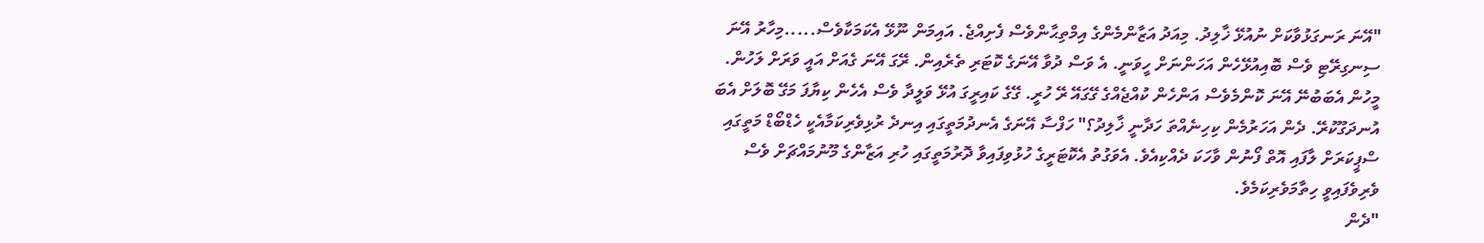"އޭނަ ރަނގަޅުވާކަށް ނުއުޅޭ ޚާލިދު. މިއަދު އަޒާންމެންގެ އިމްތިޙާންވެސް ފެށިއްޖެ. އައިމަން ނޫޅޭ އެކަމަކާވެސް.....މިހާރު އޭނަ ސިނގިރޭޓި ވެސް ބޮއިއުޅޭހެން އަހަންނަށް ހީވަނީ. އެ ވަސް ދުވާ އޭނަގެ ކޮޓަރި ތެރެއިން. ރޭގަ އޭނަ ގެއަށް އައީ ވަރަށް ލަހުން. މީހުން އެބަބުނޭ އޭނަ ކޮންމެވެސް އަންހެން ކުއްޖެއްގެ ގޭގައޭ ރޭ ހުރީ. ގޭގެ ކައިރީގަ އުޅޭ ވަލީދާ ވެސް އެހެން ކިޔާފަ މަގޭ ބޮލަށް އެބަ އުނދަގޫކުރޭ. ދެން އަހަރުމެން ކިހިނެއްތަ ހަދާނީ ޚާލިދު؟" ހަފްސާ އޭނަގެ އެނދުމަތީގައި އިނދެ ރުޅިވެރިކަމާއެކީ ހެޑްބޯޑް މަތީގައި ސްޕީކަރަށް ލާފައި އޮތް ފޯނުން ވާހަކަ ދެއްކިއެވެ. އެވަގުތު އެކޮޓަރީގެ ހުޅުވިފައިވާ ދޮރުމަތީގައި ހުރި އަޒާންގެ މޫނުމައްޗަށް ވެސް ވެރިވެފައިވީ ހިތާމަވެރިކަމެވެ.
"ދެން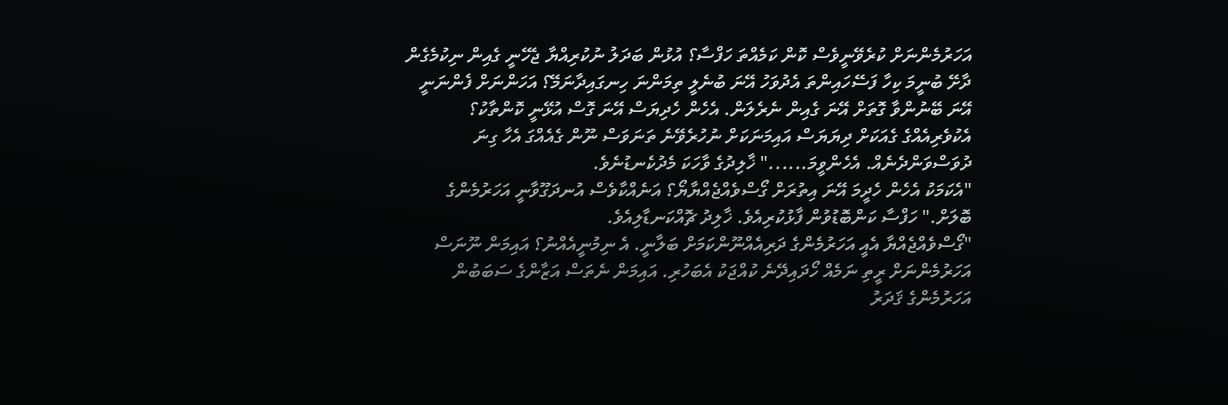އަހަރުމެންނަށް ކުރެވޭނީވެސް ކޮން ކަމެއްތަ ހަފްސާ؟ އުޅުން ބަދަލު ނުކުރިއްޔާ ޖެހޭނީ ގެއިން ނިކުމެގެން ދާށޭ ބުނީމަ ކިހާ ފަސޭހައިންތަ އެދުވަހު އޭނަ ބުނެލީ ތިމަންނަ ހިނގައިދާނަމޭ؟ އަހަންނަށް ފެންނަނީ އޭނަ ބޭނުންވާ ގޮތަށް އޭނަ ގެއިން ނެރެލަން. އެހެން ހެދިޔަސް އޭނަ ގޮސް އުޅޭނީ ކޮންތާކު؟ އެކުވެރިއެއްގެ ގެއަކަށް ދިޔަޔަސް އައިމަނަކަށް ނުހުރެވޭނެ ތަނަވަސް ނޫން ގެއެއްގަ އެހާ ގިނަ ދުވަސްވަންދެނެއް. އެހެންވީމަ......" ޚާލިދުގެ ވާހަކަ މެދުކެނޑުނެވެ.
"އެކަމަކު އެހެން ހެދީމަ އޭނަ އިތުރަށް ގޯސްވެއްޖެއްޔާޔޯ؟ އަނެއްކާވެސް އުނދަގޫވާނީ އަހަރުމެންގެ ބޮލަށް." ހަފްސާ ކަންބޮޑުވުން ފާޅުކުރިއެވެ. ޚާލިދު ޗޮއްކަނޑާލިއެވެ.
"ގޯސްވެއްޖެއްޔާ އެއީ އަހަރުމެންގެ ދަރިއެއްނޫންކަމަށް ބަލާނީ. އެ ނިމުނީއެއްނު؟ އައިމަން ނޫނަސް އަހަރުމެންނަށް ރީތި ނަމެއް ހޯދައިދޭނެ ކުއްޖަކު އެބަހުރި. އައިމަން ނެތަސް އަޒާންގެ ސަބަބުން އަހަރުމެންގެ ޤަދަރު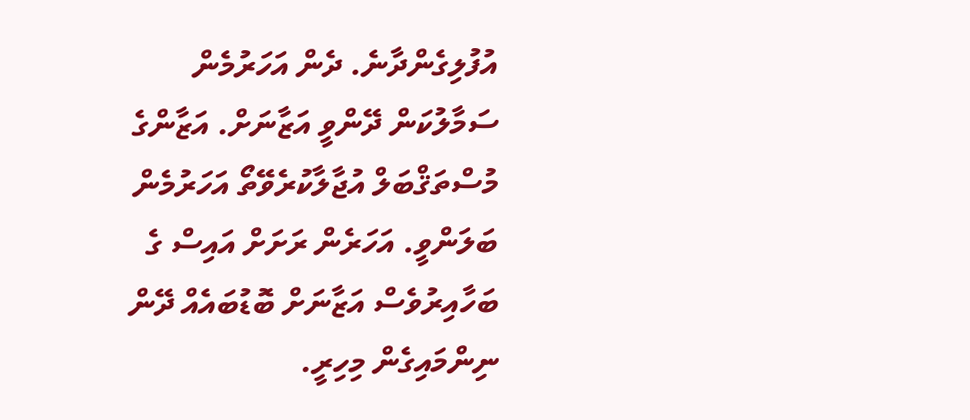އުފުލިގެންދާނެ. ދެން އަހަރުމެން ސަމާލުކަން ދޭންވީ އަޒާނަށް. އަޒާންގެ މުސްތަޤްބަލް އުޖާލާކުރެވޭތޯ އަހަރުމެން ބަލަންވީ. އަހަރެން ރަށަށް އައިސް ގެ ބަހާއިރުވެސް އަޒާނަށް ބޮޑުބައެއް ދޭން ނިންމައިގެން މިހިރީ.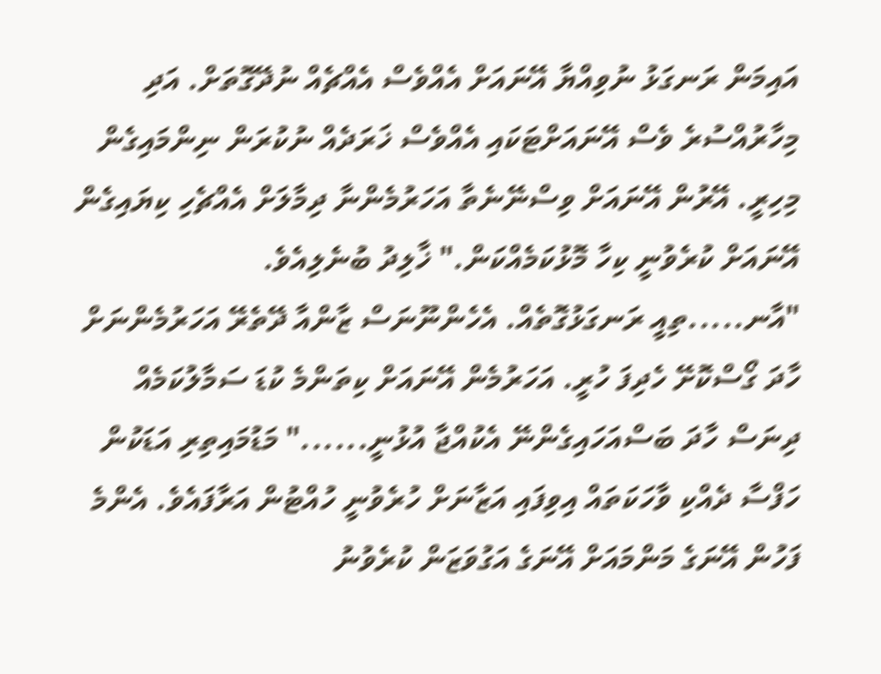އައިމަން ރަނގަޅު ނުވިއްޔާ އޭނައަށް އެއްވެސް އެއްޗެއް ނުދޭގޮތަށް. އަދި މިހާރުއްސުރެ ވެސް އޭނައަށްޓަކައި އެއްވެސް ޚަރަދެއް ނުކުރަން ނިންމައިގެން މިހިރީ. އޭރުން އޭނައަށް ވިސްނޭނެތާ އަހަރުމެންނާ ދިމާލަށް އެއްޗެހި ކިޔައިގެން އޭނައަށް ކުރެވުނީ ކިހާ މޮޅުކަމެއްކަން." ޚާލިދު ބުނެލިއެވެ.
"އާނ.....ތިއީ ރަނގަޅުގޮތެއް. އެހެންނޫނަސް ޒާންއާ ދޭތެރޭ އަހަރުމެންނަށް ހާދަ ގޯސްކޮށޭ ހެދިފަ ހުރީ. އަހަރުމެން އޭނައަށް ކިތަންމެ ކުޑަ ސަމާލުކަމެއް ދިނަސް ހާދަ ބަސްއަހައިގެންނޭ އެކުއްޖާ އުޅުނީ......" މަޑުމައިތިރި އަޑަކުން ހަފްސާ ދެއްކި ވާހަކަތައް އިވިފައި އަޒާނަށް ހުރެވުނީ ހުއްޓުން އަރާފައެވެ. އެންމެ ފަހުން އޭނަގެ މަންމައަށް އޭނަގެ އަގުވަޒަން ކުރެވުނު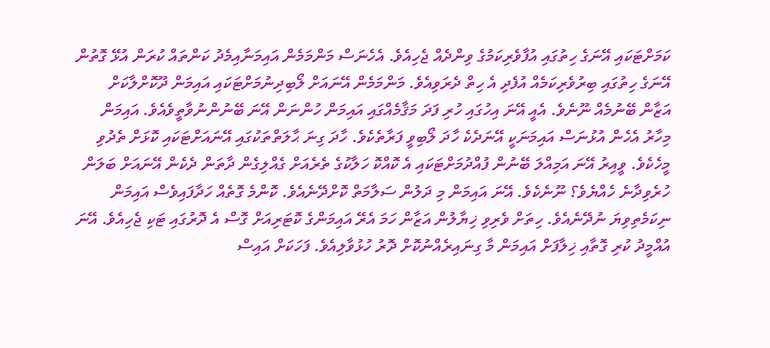ކަމަށްޓަކައި އޭނަގެ ހިތުގައި އުފާވެރިކަމުގެ ވިންދެއް ޖެހިއެވެ. އެހެނަސް މަންމަމެން އައިމަނާއިމެދު ކަންތައް ކުރަން އުޅޭ ގޮތުން އޭނަގެ ހިތުގައި ބިރުވެރިކަމެއް އުފެދި އެ ހިތް ދެރަވިއެވެ. މަންމަމެން އޭނައަށް ލޯބިދިނުމަށްޓަކައި އައިމަން ދޫކޮށްލާކަށް އަޒާން ބޭނުމެއް ނޫނެވެ. އެއީ އޭނަ އިހުގައި ހުރި ފަދަ މަޤާމެއްގައި އައިމަން ހުންނަން އޭނަ ބޭނުންނުވާތީވެއެވެ. އައިމަން މިހާރު އެހެން އުޅުނަސް އައިމަނަކީ އޭނަދެކެ ހާދަ ލޯބިވީ ފަރާތެކެވެ. ހާދަ ގިނަ ޙާލަތްތަކުގައި އޭނައަށްޓަކައި ކޮޅަށް ތެދުވި މީހެކެވެ. ވީއިރު އޭނަ އަމިއްލަ ބޭނުން ފުއްދުމަށްޓަކައި އެ ކޮއްކޮ ހަލާކުގެ ތެރެއަށް ގެއްލިގެން ދާތަން ދެކެން އޭނައަށް ބަލަން ހުރެވިދާނެ ހެއްޔެވެ؟ ނޫނެކެވެ. އޭނަ އައިމަން މި ދަލުން ސަލާމަތް ކޮށްދޭނެއެވެ. ކޮންމެ ގޮތެއް ހަދާފައިވެސް އައިމަން ނިކަމެތިވިޔަ ނުދޭނެއެވެ. ހިތަށް ވެރިވި ޚިޔާލުން އަޒާން ހަމަ އެރޭ އައިމަންގެ ކޮޓަރިއަށް ގޮސް އެ ދޮރުގައި ޓަކި ޖެހިއެވެ. އޭނަ އުއްމީދު ކުރި ގޮތާއި ޚިލާފަށް އައިމަން މާ ގިނައިރެއްނުކޮށް ދޮރު ހުޅުވާލިއެވެ. ފަހަކަށް އައިސް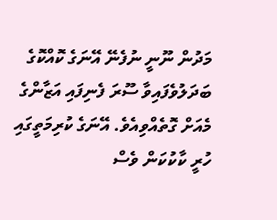މަދުން ނޫނީ ނުފެނޭ އޭނަގެ ކޮއްކޮގެ ބަދަލުވެފައިވާ ސޫރަ ފެނިފައި އަޒާންގެ މެއަށް ގޮތެއްވިއެވެ. އޭނަގެ ކުރިމަތީގައި ހުރީ ކާކުކަން ވެސް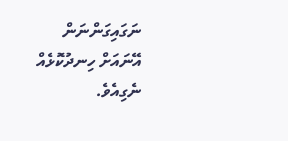ނަގައިގަންނަން އޭނައަށް ހިނދުކޮޅެއް ނެގިއެވެ.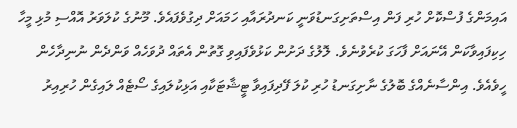އައިމަންގެ ފުސްކޮށް ހުރި ފަން އިސްތަށިގަނޑުވަނީ ކަނދުރައާއި ހަމައަށް ދިގުވެފައެވެ. މޫނުގެ ކުލަވަރު އޮއްސި މުޅި މީހާ ހިކިފައިވާކަން އޭނައަށް ފާހަގަ ކުރެވުނެވެ. ލޮލުގެ ދަށުން ކަޅުވެފައިވި ގޮތުން އެތައް ދުވަހެއް ވަންދެން ނުނިދާހެން ހީވެއެވެ. އިންސާނެއްގެ ބޮލުގެ ނާށިގަނޑު ހުރި ކުލަ ފޭދިފައިވާ ޓީޝާޓަކާއި އަޅިކުލައިގެ ސޯޓެއް ލައިގެން ހުރިއިރު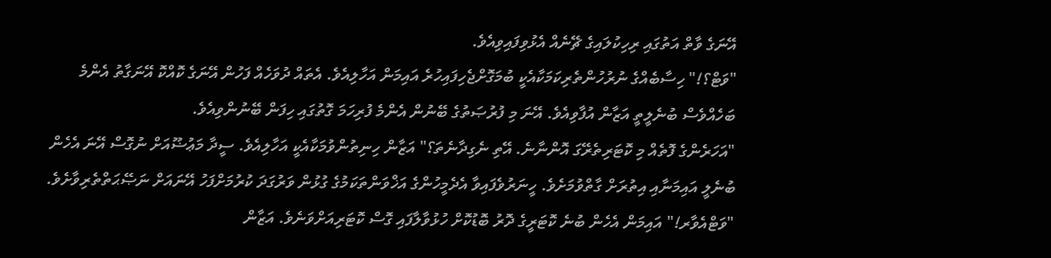އޭނަގެ ވާތް އަތުގައި ރިހިކުލައިގެ ޗޭނެއް އެޅުވިފައިވިއެވެ.
"ވަޓް؟!" ހިސާބެއްގެ ނުރުހުންތެރިކަމަކާއެކީ ބުމަގޮށްޖެހިފައިހުރެ އައިމަން އަހާލިއެވެ. އެތައް ދުވަހެއް ފަހުން އޭނަގެ ކޮއްކޮ އޭނަގާތު އެންމެ ބަހެއްވެސް ބުނެލީތީ އަޒާން އުފާވިއެވެ. އޭނަ މި ފުރުޞަތުގެ ބޭނުން އެންމެ ފުރިހަމަ ގޮތުގައި ހިފަން ބޭނުންވިއެވެ.
"އަހަރެންގެ ފޮތެއް މި ކޮޓަރިތެރޭގަ އޮންނާނެ. އޭތި ނެގިދާނެތަ؟" އަޒާން ހިނިތުންވުމަކާއެކީ އަހާލިއެވެ. ސީދާ މަޢުޟޫއަށް ނުގޮސް އޭނަ އެހެން ބުނެލީ އައިމަނާއި އިތުރަށް ގާތްވުމަށެވެ. ހީނަރުވެފައިވާ އެދެމީހުންގެ އަޚްވަންތަކަމުގެ ގުޅުން ވަރުގަދަ ކުރުމަށްފަހު އޭނައަށް ނަޞޭޙަތްތެރިވާށެވެ.
"ވަޓްއެވާރ!" އައިމަން އެހެން ބުނެ ކޮޓަރީގެ ދޮރު ބޮޑުކޮށް ހުޅުވާލާފައި ގޮސް ކޮޓަރިއަށްވަނެވެ. އަޒާން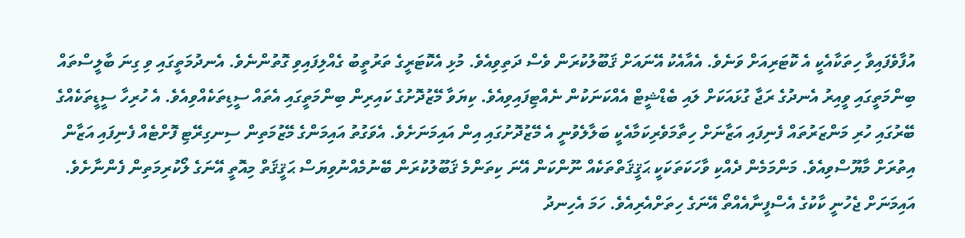އުފާވެފައިވާ ހިތަކާއެކީ އެ ކޮޓަރިއަށް ވަނެވެ. އެއާއެކު އޭނައަށް ޤަބޫލުކުރަން ވެސް ދަތިވިއެވެ. މުޅި އެކޮޓަރީގެ ތަރުތީބު ގެއްލިފައިވި ގޮތުންނެވެ. އެނދުމަތީގައި ވި ގިނަ ބާލީސްތައް ބިންމަތީގައި ވީއިރު އެނދުގެ ރަޖާ ގުޅައަކަށް ލައި ބެޑްޝީޓް އެއްކަނަކުން ނެއްޓިފައިވިއެވެ. ކިޔަވާ މޭޒުދޮށުގެ ކައިރިން ބިންމަތީގައި އެތައް ސީޑިތަކެއްވިއެވެ. އެ ހުރިހާ ސީޑީތަކެއްގެ ބޭރުގައި ހުރި މަންޒަރުތައް ފެނިފައި އަޒާނަށް ހިތާމަވެރިކަމާއެކީ ބަލާލެވުނީ އެ މޭޒުދޮށުގައި އިން އައިމަނަށެވެ. އެވަގުތު އައިމަންގެ މޭޒުމަތިން ސިނގިރޭޓި ފޮށްޓެއް ފެނިފައި އަޒާން އިތުރަށް މާޔޫސްވިއެވެ. މަންމަމެން ދެއްކި ވާހަކަތަކަކީ ޙަޤީޤަތްތަކެއް ނޫންކަން އޭނަ ކިތަންމެ ޤަބޫލުކުރަން ބޭނުމެއްނުވިޔަސް ޙަޤީޤަތް މިއޮތީ އޭނަގެ ލޯކުރިމަތިން ފެންނާށެވެ. އައިމަނަށް ޖެހުނީ ކާކުގެ އެސްފީނާއެއްތޯ އޭނަގެ ހިތަށްއެރިއެވެ. ހަމަ އެހިނދު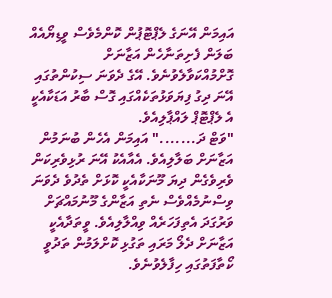އައިމަން އޭނަގެ ލެޕްޓޮޕުން ކޮންމެވެސް ވީޑިޔޯއެއް ބަލަން ފެށިތަނާހެން އަޒާނަށް ގޮށްމުއްކަވާލެވުނެވެ. އޭގެ ދެވަނަ ސިކުންތުގައި އޭނަ ދިގު ފިޔަވަޅުތަކެއްގައި ގޮސް ބާރު އަޑަކާއެކީ އެ ލެޕްޓޮޕް ލައްޕާލިއެވެ.
"ވަޓް ދަ......." އައިމަން އެހެން ބުނަމުން އަޒާނަށް ބަލާލިއެވެ. އެއާއެކު އޭނަ ރުޅިވެރިކަން ވެރިވެގެން ދިޔަ މޫނަކާއެކީ ކޮޅަށް ތެދުވެ ދެވަނަ ވިސްނުމެއްވެސް ނެތި އަޒާންގެ މޫނުމައްޗަށް ވަރުގަދަ އެތިފަހަރެއް ވިއްލާލިއެވެ. ވީތަދާއެކީ އަޒާނަށް ދެލޯ މަރައި ތަގުޅި ކޮށްލަމުން ތަދުވީ ކޯތާފަތުގައި ހިފާލެވުނެވެ.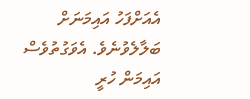އެއަށްފަހު އައިމަނަށް ބަލާލެވުނެވެ. އެވަގުތުވެސް އައިމަން ހުރީ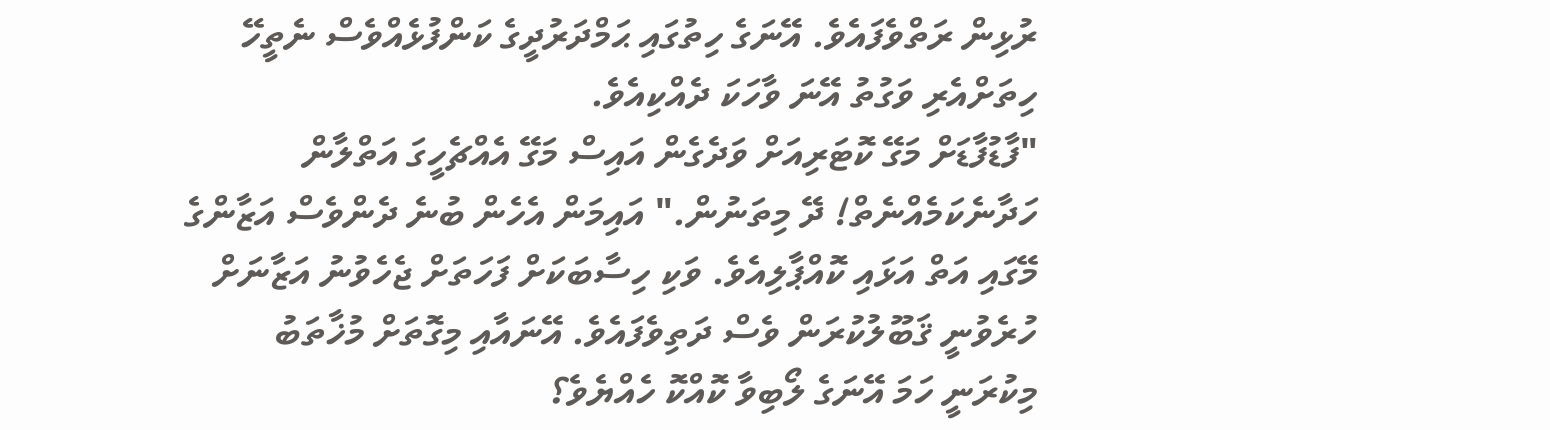ރުޅިން ރަތްވެފައެވެ. އޭނަގެ ހިތުގައި ޙަމްދަރުދީގެ ކަންފުޅެއްވެސް ނެތީހޭ ހިތަށްއެރި ވަގުތު އޭނަ ވާހަކަ ދެއްކިއެވެ.
"ފާޑުފާޑަށް މަގޭ ކޮޓަރިއަށް ވަދެގެން އައިސް މަގޭ އެއްޗެހީގަ އަތްލާން ހަދާނެކަމެއްނެތް! ދޭ މިތަނުން." އައިމަން އެހެން ބުނެ ދެންވެސް އަޒާންގެ މޭގައި އަތް އަޅައި ކޮއްޕާލިއެވެ. ވަކި ހިސާބަކަށް ފަހަތަށް ޖެހެވުނު އަޒާނަށް ހުރެވުނީ ޤަބޫލުކުރަން ވެސް ދަތިވެފައެވެ. އޭނައާއި މިގޮތަށް މުޚާތަބު މިކުރަނީ ހަމަ އޭނަގެ ލޯބިވާ ކޮއްކޮ ހެއްޔެވެ؟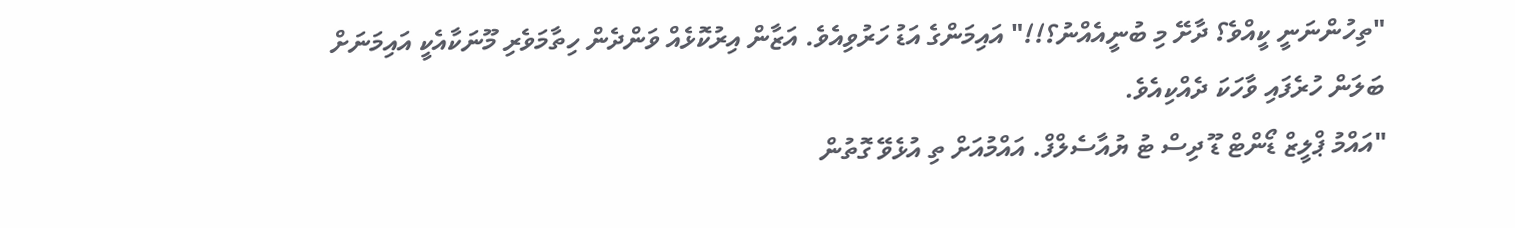"ތިހުންނަނީ ކީއްވެ؟ ދާށޭ މި ބުނީއެއްނު؟!!" އައިމަންގެ އަޑު ހަރުވިއެވެ. އަޒާން އިރުކޮޅެއް ވަންދެން ހިތާމަވެރި މޫނަކާއެކީ އައިމަނަށް ބަލަން ހުރެފައި ވާހަކަ ދެއްކިއެވެ.
"އައްމު ޕްލީޒް ޑޯންޓް ޑޫ ދިސް ޓު ޔުއާސެލްފް. އައްމުއަށް ތި އުޅެވޭ ގޮތުން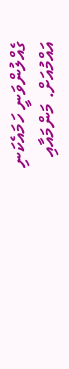ގެއްލުންވަނީ ހަމައެކަނި އައްމުއަށް. މަންމައާއި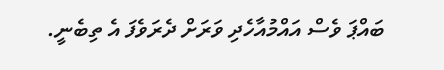ބައްޕަ ވެސް އައްމުއާހެދި ވަރަށް ދެރަވެފަ އެ ތިބެނީ.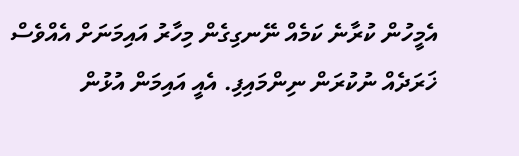އެމީހުން ކުރާނެ ކަމެއް ނޭނގިގެން މިހާރު އައިމަނަށް އެއްވެސް ޚަރަދެއް ނުކުރަން ނިންމައިފި. އެއީ އައިމަން އުޅުން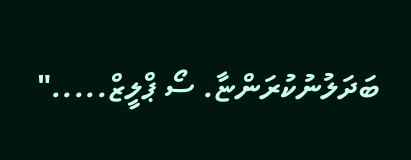ބަދަލުނުކުރަންޏާ. ސޯ ޕްލީޒް....."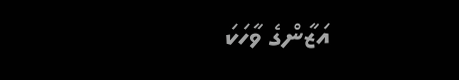އަޒާންގެ ވާހަކަ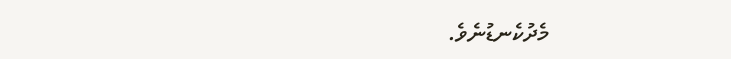މެދުކެނޑުނެވެ.